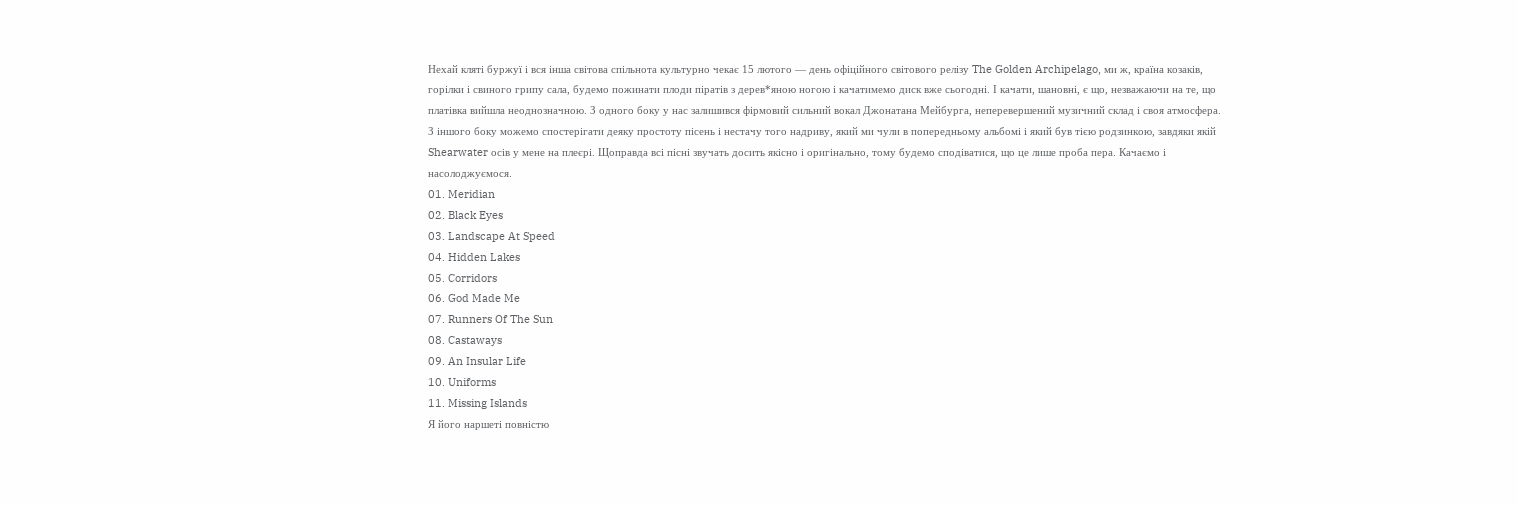Нехай кляті буржуї і вся інша світова спільнота культурно чекає 15 лютого — день офіційного світового релізу The Golden Archipelago, ми ж, країна козаків, горілки і свиного грипу сала, будемо пожинати плоди піратів з дерев*яною ногою і качатимемо диск вже сьогодні. І качати, шановні, є що, незважаючи на те, що платівка вийшла неоднозначною. З одного боку у нас залишився фірмовий сильний вокал Джонатана Мейбурга, неперевершений музичний склад і своя атмосфера. З іншого боку можемо спостерігати деяку простоту пісень і нестачу того надриву, який ми чули в попередньому альбомі і який був тією родзинкою, завдяки якій Shearwater осів у мене на плеєрі. Щоправда всі пісні звучать досить якісно і оригінально, тому будемо сподіватися, що це лише проба пера. Качаємо і насолоджуємося.
01. Meridian
02. Black Eyes
03. Landscape At Speed
04. Hidden Lakes
05. Corridors
06. God Made Me
07. Runners Of The Sun
08. Castaways
09. An Insular Life
10. Uniforms
11. Missing Islands
Я його наршеті повністю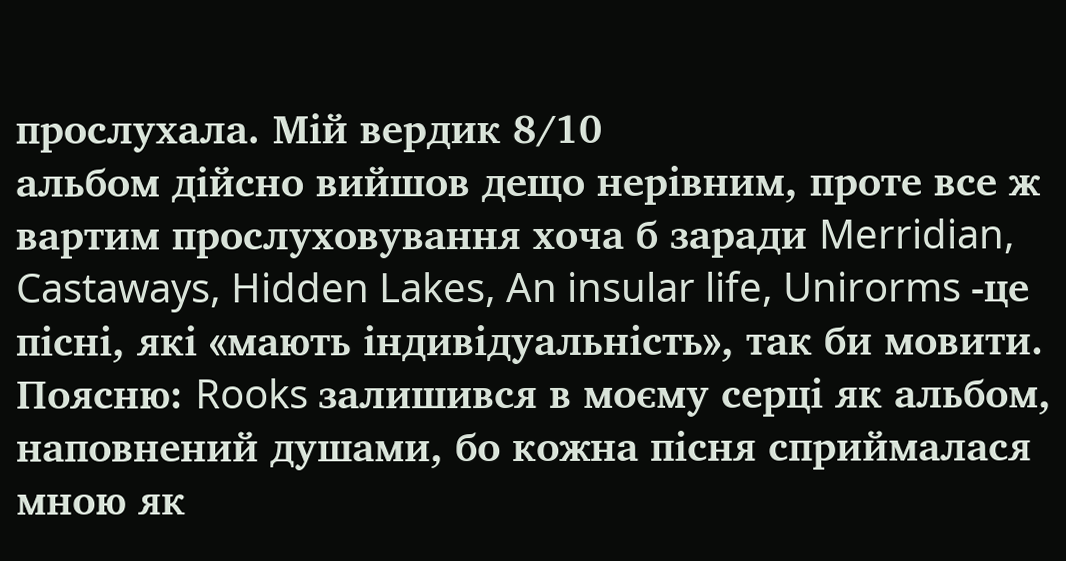прослухала. Мій вердик 8/10
альбом дійсно вийшов дещо нерівним, проте все ж вартим прослуховування хоча б заради Merridian, Castaways, Hidden Lakes, An insular life, Unirorms -це пісні, які «мають індивідуальність», так би мовити. Поясню: Rooks залишився в моєму серці як альбом, наповнений душами, бо кожна пісня сприймалася мною як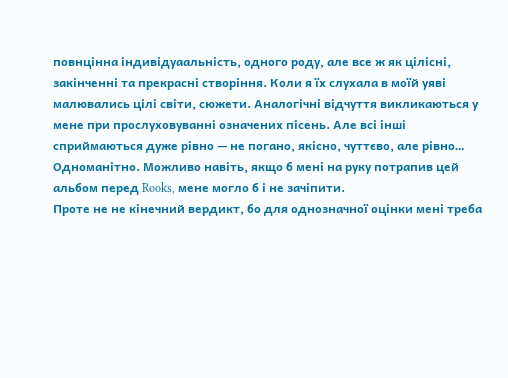повнцінна індивідуаальність, одного роду, але все ж як цілісні, закінченні та прекрасні створіння. Коли я їх слухала в моїй уяві малювались цілі світи, сюжети. Аналогічні відчуття викликаються у мене при прослуховуванні означених пісень. Але всі інші сприймаються дуже рівно — не погано, якісно, чуттєво, але рівно… Одноманітно. Можливо навіть, якщо б мені на руку потрапив цей альбом перед Rooks, мене могло б і не зачіпити.
Проте не не кінечний вердикт, бо для однозначної оцінки мені треба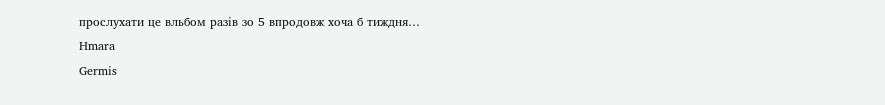прослухати це вльбом разів зо 5 впродовж хоча б тиждня…
Hmara
Germis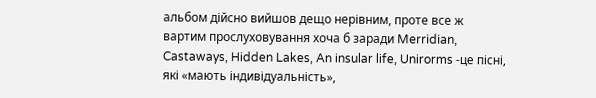альбом дійсно вийшов дещо нерівним, проте все ж вартим прослуховування хоча б заради Merridian, Castaways, Hidden Lakes, An insular life, Unirorms -це пісні, які «мають індивідуальність»,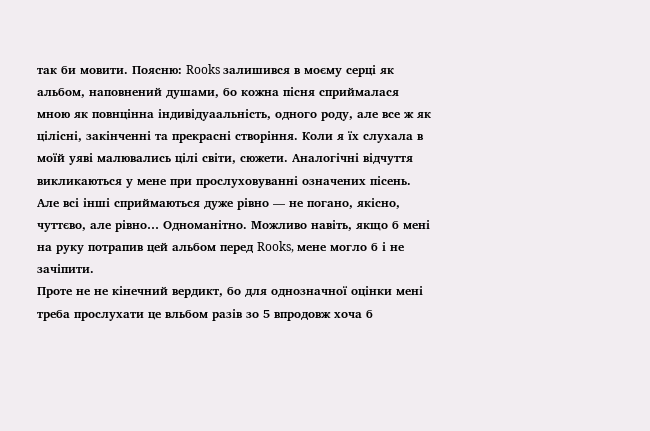так би мовити. Поясню: Rooks залишився в моєму серці як альбом, наповнений душами, бо кожна пісня сприймалася мною як повнцінна індивідуаальність, одного роду, але все ж як цілісні, закінченні та прекрасні створіння. Коли я їх слухала в моїй уяві малювались цілі світи, сюжети. Аналогічні відчуття викликаються у мене при прослуховуванні означених пісень. Але всі інші сприймаються дуже рівно — не погано, якісно, чуттєво, але рівно… Одноманітно. Можливо навіть, якщо б мені на руку потрапив цей альбом перед Rooks, мене могло б і не зачіпити.
Проте не не кінечний вердикт, бо для однозначної оцінки мені треба прослухати це вльбом разів зо 5 впродовж хоча б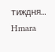тиждня…
Hmara